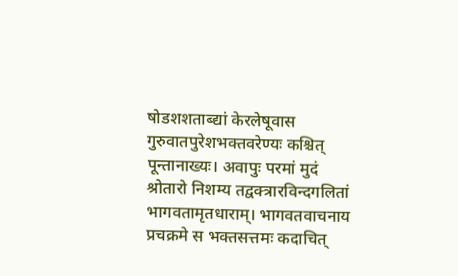षोडशशताब्द्यां केरलेषूवास गुरुवातपुरेशभक्तवरेण्यः कश्चित् पून्तानाख्यः। अवापुः परमां मुदं श्रोतारो निशम्य तद्वक्त्रारविन्दगलितां भागवतामृतधाराम्। भागवतवाचनाय प्रचक्रमे स भक्तसत्तमः कदाचित्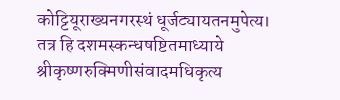कोट्टियूराख्यनगरस्थं धूर्जट्यायतनमुपेत्य। तत्र हि दशमस्कन्धषष्टितमाध्याये श्रीकृष्णरुक्मिणीसंवादमधिकृत्य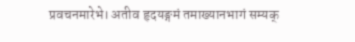प्रवचनमारेभे। अतीव हृदयङ्गमं तमाख्यानभागं सम्यक्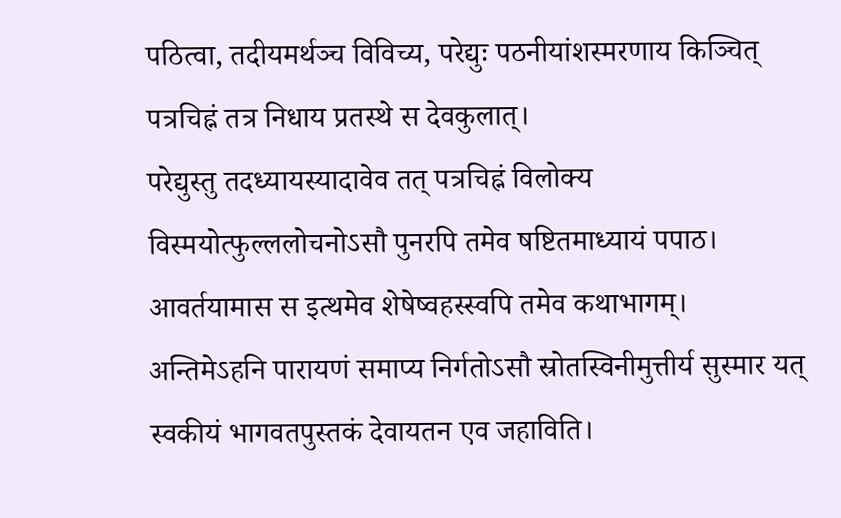पठित्वा, तदीयमर्थञ्च विविच्य, परेद्युः पठनीयांशस्मरणाय किञ्चित् पत्रचिह्नं तत्र निधाय प्रतस्थे स देवकुलात्।
परेद्युस्तु तदध्यायस्यादावेव तत् पत्रचिह्नं विलोक्य विस्मयोत्फुल्ललोचनोऽसौ पुनरपि तमेव षष्टितमाध्यायं पपाठ। आवर्तयामास स इत्थमेव शेषेष्वहस्स्वपि तमेव कथाभागम्।
अन्तिमेऽहनि पारायणं समाप्य निर्गतोऽसौ स्रोतस्विनीमुत्तीर्य सुस्मार यत् स्वकीयं भागवतपुस्तकं देवायतन एव जहाविति।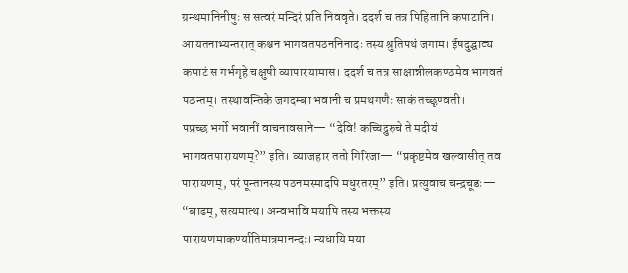ग्रन्थमानिनीषुः स सत्वरं मन्दिरं प्रति निववृते। ददर्श च तत्र पिहितानि कपाटानि।
आयतनाभ्यन्तरात् कश्चन भागवतपठननिनादः तस्य श्रुतिपथं जगाम। ईषदुद्घाट्य कपाटं स गर्भगृहे चक्षुषी व्यापारयामास। ददर्श च तत्र साक्षान्नीलकण्ठमेव भागवतं पठन्तम्। तस्थावन्तिके जगदम्बा भवानी च प्रमथगणैः साकं तच्छृण्वती।
पप्रच्छ भर्गो भवानीं वाचनावसाने— “देवि! कच्चिद्रुरुचे ते मदीयं भागवतपारायणम्?” इति। व्याजहार ततो गिरिजा— “प्रकृष्टमेव खल्वासीत् तव पारायणम्, परं पून्तानस्य पठनमस्मादपि मधुरतरम्” इति। प्रत्युवाच चन्द्रचूडः— “बाढम्, सत्यमात्थ। अन्वभावि मयापि तस्य भक्तस्य पारायणमाकर्ण्यातिमात्रमानन्दः। न्यधायि मया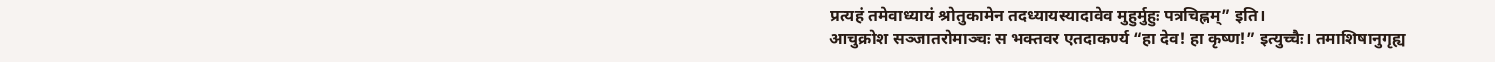प्रत्यहं तमेवाध्यायं श्रोतुकामेन तदध्यायस्यादावेव मुहुर्मुहुः पत्रचिह्नम्” इति।
आचुक्रोश सञ्जातरोमाञ्चः स भक्तवर एतदाकर्ण्य “हा देव! हा कृष्ण!” इत्युच्चैः। तमाशिषानुगृह्य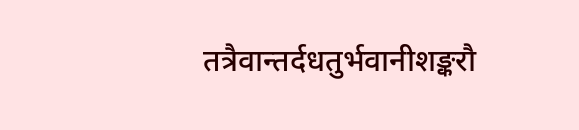तत्रैवान्तर्दधतुर्भवानीशङ्करौ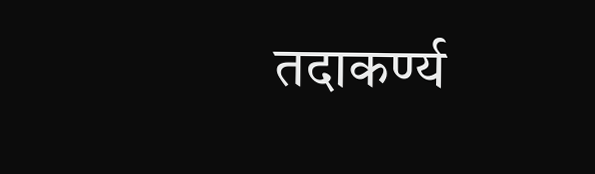तदाकर्ण्य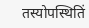तस्योपस्थितिं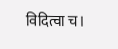विदित्वा च।